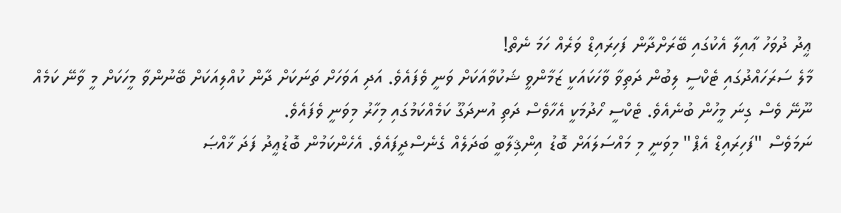ޢީދު ދުވަހު ޢާއިލާ އެކުގައި ބޭރަށްދާން ފަހިރައިޑް ވަރެއް ހަމަ ނެތް!
މާލެ ސަރަހައްދުގައި ޓެކްސީ ލިބުން ދަތިވާ ވާހަކައަކީ ޒަމާންވީ ޝަކުވާއަކަށް ވަނީ ވެފައެވެ. އަދި އަވަހަށް ތަނަކަށް ދާން ކުއްލިއަކަށް ބޭނުންވާ މީހަކަށް މީ ވާނޭ ކަމެއް ނޫނޭ ވެސް ގިނަ މީހުން ބުނެއެވެ. ޓެކްސީ ހޯދުމަކީ އެހާވެސް ދަތި އުނދަގޫ ކަމެއްކަމުގައި މިހާރު މިވަނީ ވެފައެވެ.
ނަމަވެސް "ފަހިރައިޑް އެޕް" މިވަނީ މި މައްސަލައަށް ބޮޑު އިންޤިލާބީ ބަދަލެއް ގެނެސްދީފައެވެ. އެހެންކަމުން ބޮޑުޢީދު ފަދަ ޚާއްޞަ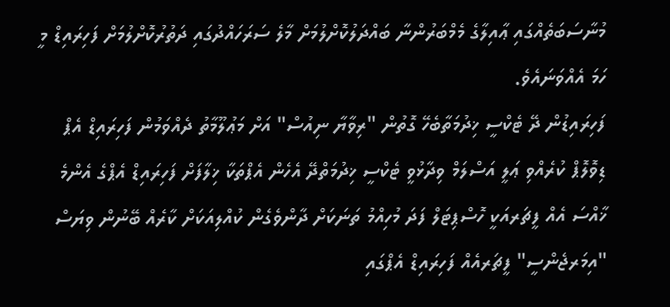މުނާސަބަތެއްގައި ޢާއިލާގެ މެމްބަރުންނާ ބައްދަލުކޮށްލުމަށް މާލެ ސަރަހައްދުގައި ދަތުރުކޮށްލުމަށް ފަހިރައިޑް މީ ހަމަ އެއްވަނައެވެ.
ފަހިރައިޑުން ދޭ ޓެކްސީ ޚިދުމަތާބެހޭ ގޮތުން "ރިވާޔާ ނިއުސް" އަށް މަޢުލޫމާތު ދެއްވަމުން ފަހިރައިޑް އެޕް ޑިވޮލޮޕް ކުރެއްވި ޢަލީ އަސްލަމް ވިދާޅުވީ ޓެކްސީ ޚިދުމަތްދޭ އެހެން އެޕްތަކާ ޚިލާފަށް ފަހިރައިޑް އެޕްގެ އެންމެ ޚާއްސަ އެއް ފީޗަރއަކީ ހޮސްޕިޓަލް ފަދަ މުހިއްމު ތަނަކަށް ދާންވެގެން ކުއްލިއަކަށް ކާރެއް ބޭނުން ވިޔަސް "އިމަރޖެންސީ" ފީޗަރއެއް ފަހިރައިޑް އެޕްގައި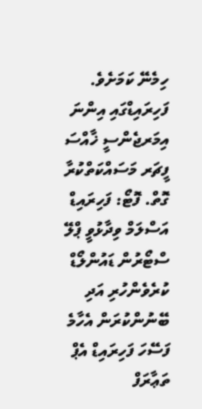ހިމެނޭ ކަމަށެވެ.
ފަހިރައިޑްގައި އިންނަ އިމަރޖެންސީ ޚާއްސަ ފީޗަރ މަސައްކަތްކުރާ ގޮތް. ފޮޓޯ: ފަހިރައިޑް
އަސްލަމް ވިދާޅުވީ ޕްލޭ ސްޓޯރުން ޑައުންލޯޑް ކުރެވެންހުރި އަދި ބޭނުންކުރަން އެހާމެ ފަސޭހަ ފަހިރައިޑް އެޕް ތަޢާރަފް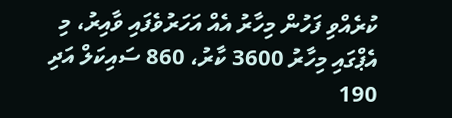ކުރެއްވި ފަހުން މިހާރު އެއް އަހަރުވެފައި ވާއިރު، މި އެޕްގައި މިހާރު 3600 ކާރު، 860 ސައިކަލް އަދި 190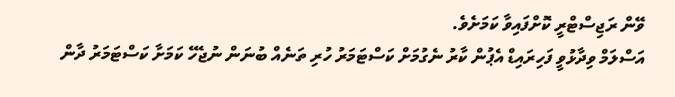ވޭން ރަޖިސްޓްރީ ކޮށްފައިވާ ކަމަށެވެ.
އަސްލަމް ވިދާޅުވީ ފަހިރައިޑް އެޕުން ކާރު ނެގުމަށް ކަސްޓަމަރު ހުރި ތަނެއް ބުނަން ނުޖެހޭ ކަމަށާ ކަސްޓަމަރު ދާން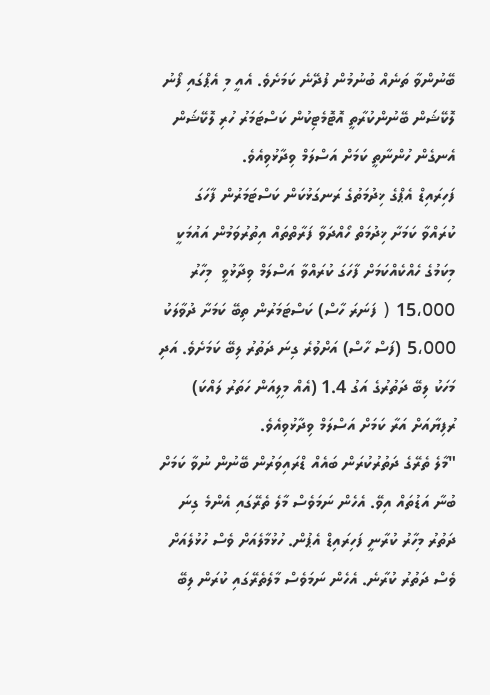ބޭނުންވާ ތަނެއް ބުނުމުން ފުދޭނެ ކަމަށެވެ. އެއީ މި އެޕްގައި ފޯނު ލޮކޭޝަން ބޭނުންކުރާތީ އޮޓޮމެޓިކުން ކަސްޓަމަރު ހުރި ލޮކޭޝަން އެނގެން ހުންނާތީ ކަމަށް އަސްލަމް ވިދާޅުވިއެވެ.
ފަހިރައިޑް އެޕްގެ ޚިދުމަތުގެ ރަނގަޅުކަން ކަސްޓަމަރުން ފާހަގަ ކުރައްވާ ކަމަށާ ޚިދުމަތް ހޯއްދަވާ ފަރާތްތައް އިތުރުވަމުން އައުމަކީ މިކަމުގެ ހެއްކެއްކަމަށް ފާހަގަ ކުރައްވާ އަސްލަމް ވިދާޅުވީ  މިހާރު 15،000 ( ފަނަރަ ހާސް) ކަސްޓަމަރުން ތިބޭ ކަމަށާ ދުވާލަކު 5،000 (ފަސް ހާސް) އަށްވުރެ ގިނަ ދަތުރު ލިބޭ ކަމަށެވެ. އަދި މަހަކު ލިބޭ ދަތުރުގެ އަގު 1.4 (އެއް މިލިއަން ހަތަރު ލައްކަ) ރުފިޔާއަށް އަރާ ކަމަށް އަސްލަމް ވިދާޅުވިއެވެ.
"މާލެ ތެރޭގެ ދަތުރުކުރަން ބައެއް ޑްރައިވަރުން ބޭނުން ނުވާ ކަމަށް ބުނާ އަޑުތައް އިވޭ. އެހެން ނަމަވެސް މާލެ ތެރޭގައި އެންމެ ގިނަ ދަތުރު މިހާރު ކުރާނީ ފަހިރައިޑް އެޕުން. ހުޅުމާލެއަށް ވެސް ހުޅުލެއަށް ވެސް ދަތުރު ކުރާނެ. އެހެން ނަމަވެސް މާލެތެރޭގައި ކުރަން ލިބޭ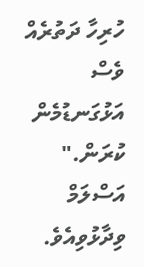ހުރިހާ ދަތުރެއް ވެސް އަޅުގަނޑުމެން ކުރަން." އަސްލަމް ވިދާޅުވިއެވެ.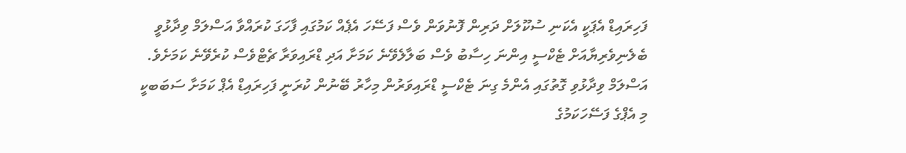ފަހިރައިޑް އެޕަކީ އެކަނި ސުކޫލަށް ދަރިން ފޮނުވަން ވެސް ފަސޭހަ އެޕެއް ކަމުގައި ފާހަގަ ކުރައްވާ އަސްލަމް ވިދާޅުވީ ބެލެނިވެރިޔާއަށް ޓެކްސީ އިންނަ ހިސާބު ވެސް ބަލާލެވޭނެ ކަމަށާ އަދި ޑްރައިވަރާ ޗެޓްވެސް ކުރެވޭނެ ކަމަށެވެ.
އަސްލަމް ވިދާޅުވި ގޮތުގައި އެންމެ ގިނަ ޓެކްސީ ޑްރައިވަރުން މިހާރު ބޭނުން ކުރަނީ ފަހިރައިޑް އެޕް ކަމަށާ ސަބަބކީ މި އެޕްގެ ފަސޭހަކަމުގެ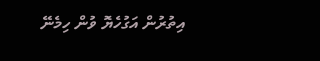އިތުރުން އަގުހެޔޮ ވުން ހިމެނޭ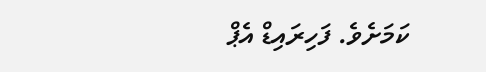ކަމަށެވެ. ފަހިރައިޑް އެޕް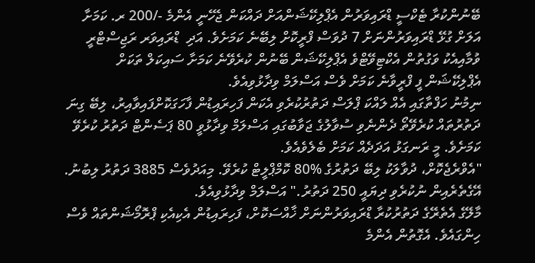ބޭނުންކުރާ ޓެކްސީ ޑްރައިވަރުން އެޕްލިކޭޝަންއަށް ދައްކަން ޖެހޭނީ އެންމެ -/200 ރ. ކަމަށާ އަލަށް ގުޅޭ ޑްރައިވަރުންނަށް 7 ދުވަސް ފްރީކޮށް ލިބޭނެ ކަމަށެވެ. އަދި  ޑްރައިވަރ ރަޖިސްޓްރީ ވުމާއިއެކު ވަގުތުން އެކްޓިވޭޓްވެ އެޕްލިކޭޝަން ބޭނުން ކުރެވޭނެ ކަމަށާ ސައިކަލް ތަކަށް އެޕްލިކޭޝަން ފީ ފްރީވާނެ ކަމަށް ވެސް އަސްލަމް ވިދާޅުވިއެވެ.
ނިމުނު ހަފްތާގައި އެއް ލައްކަ ޕްލަސް ދަތުރުކުރެވި އެކަން ފަހިރައިޑުން ފާހަގަކޮށްފައިވާއިރު، ލިބޭ ގިނަ ދަތުރުތައް ކުރެވޭތޯ ދެންނެވި ސުވާލުގެ ޖަވާބުގައި އަސްލަމް ވިދާޅުވީ 80 ޕަސެންޓް ދަތުރު ކުރެވޭ ކަމަށެވެ. މީ ރަނގަޅު އަދަދެއް ކަމަށް ބެލެވެއެވެ.
"އެވްރެޖެކޮށް، ދުވާލަކު ލިބޭ ދަތުރުގެ %80 ކޮމްޕްލީޓް ކުރެވޭ. މިއަދުވެސް 3885 ދަތުރު ލިބުނު. އޭގެތެރެއިން ނުކުރެވި ދިޔައީ 250 ދަތުރު." އަސްލަމް ވިދާޅުވިއެވެ.
މާލޭގެ އެތެރޭގެ ދަތުރުކުރާ ޑްރައިވަރުންނަށް ޚާއްސަކޮށް، ފަހިރައިޑުން އެކިއެކި ޕްރޮމޯޝަންތައް ވެސް ހިންގައެވެ. އެގޮތުން އެންމެ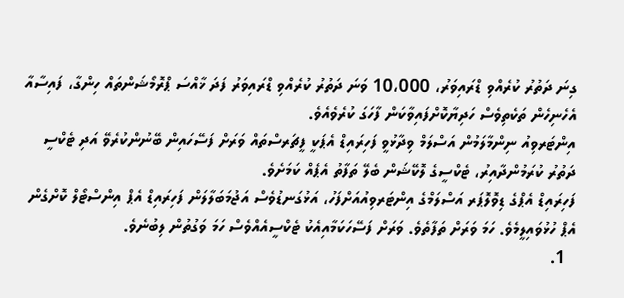ގިނަ ދަތުރު ކުރެއްވި ޑްރައިވަރު، 10،000 ވަނަ ދަތުރު ކުރެއްވި ޑްރައިވަރު ފަދަ ޚާއްސަ ޕްރޮމޯޝަންތައް ހިންގާ، ފައިސާއާ އެހެނިހެން ތަކެތިވެސް ހަދިޔާކޮށްފައިވާކަން ފާހަގަ ކުރެވެއެވެ.
އިންޓަރވިއު ނިންމާލަމުން އަސްލަމް ވިދާޅުވީ ފަހިރައިޑް އެޕަކީ ފީޗަރސްތައް ވަރަށް ފަސޭހައިން ބޭނުންކުރެވޭ އަދި ޓެކްސީ ދަތުރު ކުރަމުންދާއިރު، ޓެކްސީގެ ލޮކޭޝަން ބެލޭ ތަފާތު އެޕެއް ކަމަށެވެ.
ފަހިރައިޑް އެޕްގެ ޑިވޮލޮޕަރ އަސްލަމްގެ އިންޓަރވިއުއަށްފަހު، އަޅުގަނޑުވެސް އަޖުމަބަލާލަން ފަހިރައިޑް އެޕް އިންސްޓޯލް ކޮށްގެން އެޕް ހުޅުވައިލީމެވެ. ހަމަ ވަރަށް ތަފާތެވެ. ވަރަށް ފަސޭހަކަމާއިއެކު ޓެކްސީއެއްވެސް ހަމަ ވަގުތުން ލިބުނެވެ.
  1.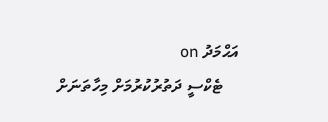އަޙްމަދު on
    ޓެކްސީ ދަތުރުކުރުމަށް މިހާތަނަށް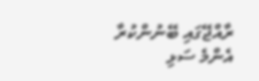ރާއްޖޭގައި ބޭނުންކުރާ އެންމެ ސަޅި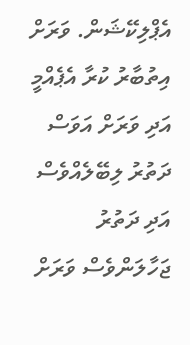އެޕްލިކޭޝަން. ވަރަށް އިތުބާރު ކުރާ އެޕެއްމީ އަދި ވަރަށް އަވަސް ދަތުރު ލިބޭލެއްވެސް އަދި ދަތުރު ޖަހާލަންވެސް ވަރަށް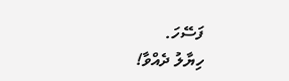ފަސޭހަ.
ހިޔާލު ދެއްވާ!